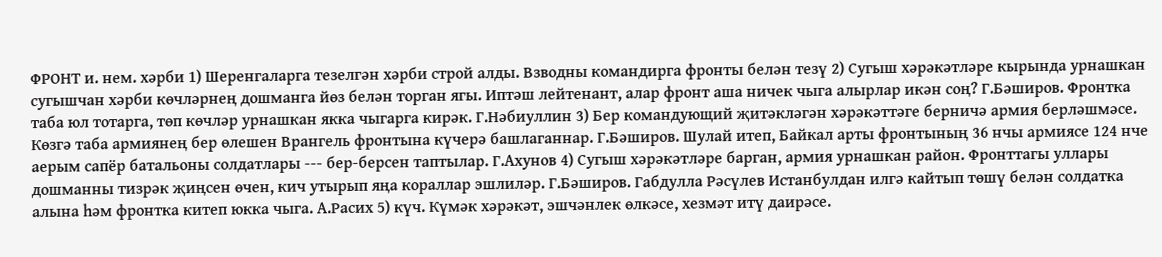ФРОНТ и. нем. хәрби 1) Шеренгаларга тезелгән хәрби строй алды. Взводны командирга фронты белән тезү 2) Сугыш хәрәкәтләре кырында урнашкан сугышчан хәрби көчләрнең дошманга йөз белән торган ягы. Иптәш лейтенант, алар фронт аша ничек чыга алырлар икән соң? Г.Бәширов. Фронтка таба юл тотарга, төп көчләр урнашкан якка чыгарга кирәк. Г.Нәбиуллин 3) Бер командующий җитәкләгән хәрәкәттәге берничә армия берләшмәсе. Көзгә таба армиянең бер өлешен Врангель фронтына күчерә башлаганнар. Г.Бәширов. Шулай итеп, Байкал арты фронтының 36 нчы армиясе 124 нче аерым сапёр батальоны солдатлары --- бер-берсен таптылар. Г.Ахунов 4) Сугыш хәрәкәтләре барган, армия урнашкан район. Фронттагы уллары дошманны тизрәк җиңсен өчен, кич утырып яңа кораллар эшлиләр. Г.Бәширов. Габдулла Рәсүлев Истанбулдан илгә кайтып төшү белән солдатка алына һәм фронтка китеп юкка чыга. А.Расих 5) күч. Күмәк хәрәкәт, эшчәнлек өлкәсе, хезмәт итү даирәсе.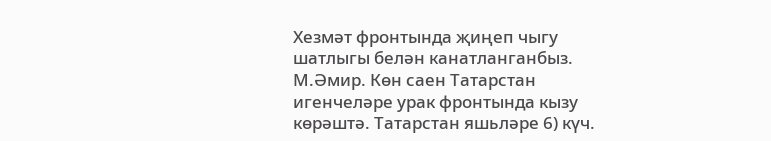Хезмәт фронтында җиңеп чыгу шатлыгы белән канатланганбыз. М.Әмир. Көн саен Татарстан игенчеләре урак фронтында кызу көрәштә. Татарстан яшьләре 6) күч.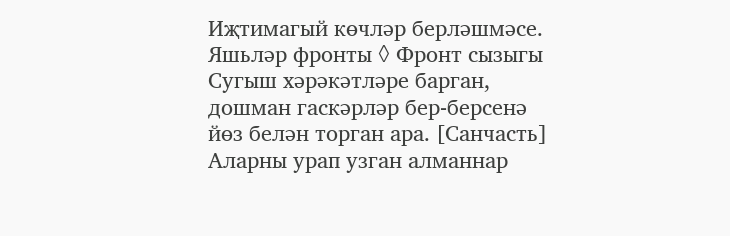Иҗтимагый көчләр берләшмәсе. Яшьләр фронты ◊ Фронт сызыгы Сугыш хәрәкәтләре барган, дошман гаскәрләр бер-берсенә йөз белән торган ара. [Санчасть] Аларны урап узган алманнар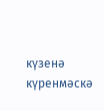күзенә күренмәскә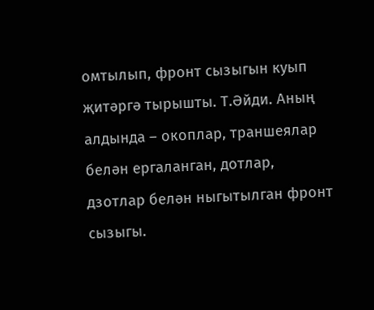омтылып, фронт сызыгын куып җитәргә тырышты. Т.Әйди. Аның алдында – окоплар, траншеялар белән ергаланган, дотлар, дзотлар белән ныгытылган фронт сызыгы.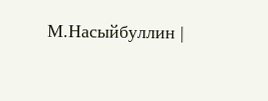М.Насыйбуллин |